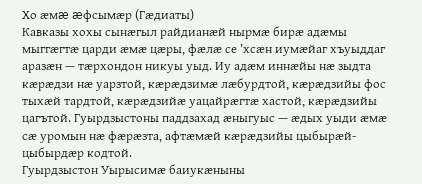Хо æмæ æфсымæр (Гæдиаты)
Кавказы хохы сынæгыл райдианæй нырмæ бирæ адæмы мыггæгтæ царди æмæ цæры, фæлæ се ’хсæн иумæйаг хъуыддаг аразæн — тæрхондон никуы уыд. Иу адæм иннæйы нæ зыдта кæрæдзи нæ уарзтой, кæрæдзимæ лæбурдтой, кæрæдзийы фос тыхæй тардтой, кæрæдзийæ уацайрæгтæ хастой, кæрæдзийы цагътой. Гуырдзыстоны паддзахад æныгуыс — æдых уыди æмæ сæ уромын нæ фæрæзта, афтæмæй кæрæдзийы цыбырæй-цыбырдæр кодтой.
Гуырдзыстон Уырысимæ баиукæныны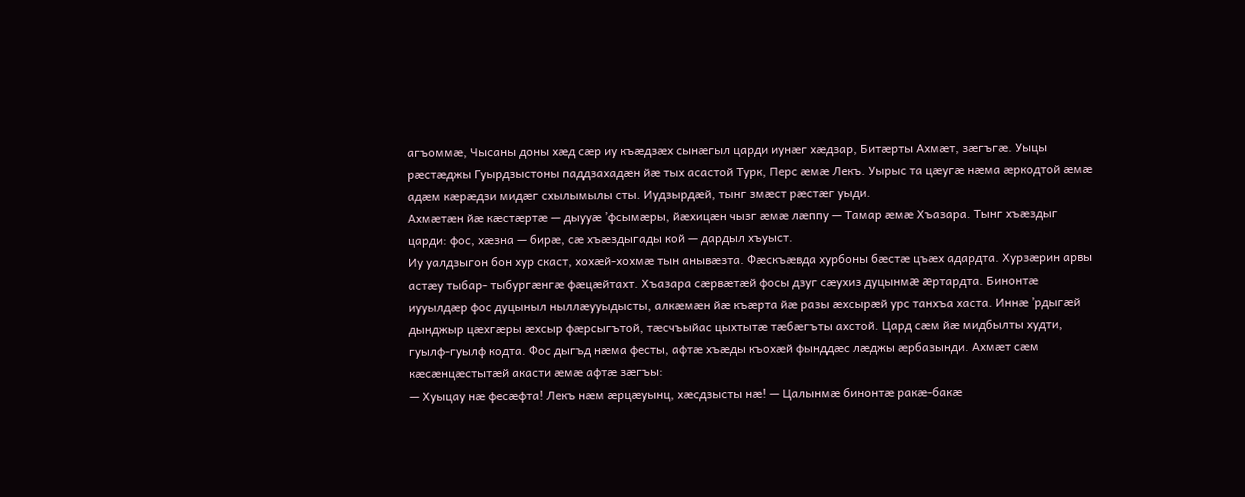агъоммæ, Чысаны доны хæд сæр иу къæдзæх сынæгыл царди иунæг хæдзар, Битæрты Ахмæт, зæгъгæ. Уыцы рæстæджы Гуырдзыстоны паддзахадæн йæ тых асастой Турк, Перс æмæ Лекъ. Уырыс та цæугæ нæма æркодтой æмæ адæм кæрæдзи мидæг схылымылы сты. Иудзырдæй, тынг змæст рæстæг уыди.
Ахмæтæн йæ кæстæртæ — дыууæ ’фсымæры, йæхицæн чызг æмæ лæппу — Тамар æмæ Хъазара. Тынг хъæздыг царди: фос, хæзна — бирæ, сæ хъæздыгады кой — дардыл хъуыст.
Иу уалдзыгон бон хур скаст, хохæй-хохмæ тын анывæзта. Фæскъæвда хурбоны бæстæ цъæх адардта. Хурзæрин арвы астæу тыбар- тыбургæнгæ фæцæйтахт. Хъазара сæрвæтæй фосы дзуг сæухиз дуцынмæ æртардта. Бинонтæ иууылдæр фос дуцыныл ныллæууыдысты, алкæмæн йæ къæрта йæ разы æхсырæй урс танхъа хаста. Иннæ ’рдыгæй дынджыр цæхгæры æхсыр фæрсыгътой, тæсчъыйас цыхтытæ тæбæгъты ахстой. Цард сæм йæ мидбылты худти, гуылф-гуылф кодта. Фос дыгъд нæма фесты, афтæ хъæды къохæй фынддæс лæджы æрбазынди. Ахмæт сæм кæсæнцæстытæй акасти æмæ афтæ зæгъы:
— Хуыцау нæ фесæфта! Лекъ нæм æрцæуынц, хæсдзысты нæ! — Цалынмæ бинонтæ ракæ-бакæ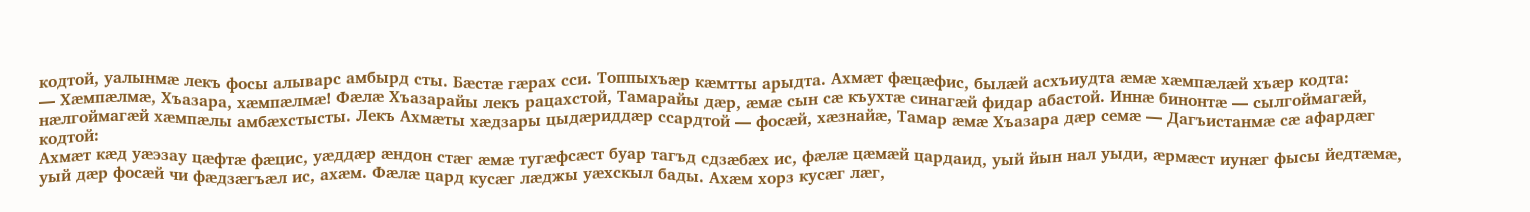кодтой, уалынмæ лекъ фосы алыварс амбырд сты. Бæстæ гæрах сси. Топпыхъæр кæмтты арыдта. Ахмæт фæцæфис, былæй асхъиудта æмæ хæмпæлæй хъæр кодта:
— Хæмпæлмæ, Хъазара, хæмпæлмæ! Фæлæ Хъазарайы лекъ рацахстой, Тамарайы дæр, æмæ сын сæ къухтæ синагæй фидар абастой. Иннæ бинонтæ — сылгоймагæй, нæлгоймагæй хæмпæлы амбæхстысты. Лекъ Ахмæты хæдзары цыдæриддæр ссардтой — фосæй, хæзнайæ, Тамар æмæ Хъазара дæр семæ — Дагъистанмæ сæ афардæг кодтой:
Ахмæт кæд уæэзау цæфтæ фæцис, уæддæр æндон стæг æмæ тугæфсæст буар тагъд сдзæбæх ис, фæлæ цæмæй цардаид, уый йын нал уыди, æрмæст иунæг фысы йедтæмæ, уый дæр фосæй чи фæдзæгъæл ис, ахæм. Фæлæ цард кусæг лæджы уæхскыл бады. Ахæм хорз кусæг лæг,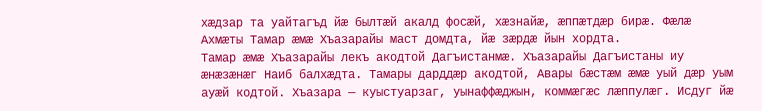хæдзар та уайтагъд йæ былтæй акалд фосæй, хæзнайæ, æппæтдæр бирæ. Фæлæ Ахмæты Тамар æмæ Хъазарайы маст домдта, йæ зæрдæ йын хордта.
Тамар æмæ Хъазарайы лекъ акодтой Дагъистанмæ. Хъазарайы Дагъистаны иу æнæзæнæг Наиб балхæдта. Тамары дарддæр акодтой, Авары бæстæм æмæ уый дæр уым ауæй кодтой. Хъазара — куыстуарзаг, уынаффæджын, коммæгæс лæппулæг. Исдуг йæ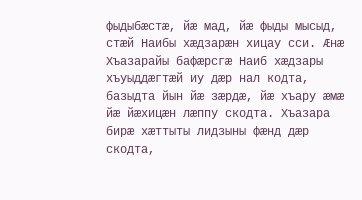фыдыбæстæ, йæ мад, йæ фыды мысыд, стæй Наибы хæдзарæн хицау сси. Æнæ Хъазарайы бафæрсгæ Наиб хæдзары хъуыддæгтæй иу дæр нал кодта, базыдта йын йæ зæрдæ, йæ хъару æмæ йæ йæхицæн лæппу скодта. Хъазара бирæ хæттыты лидзыны фæнд дæр скодта,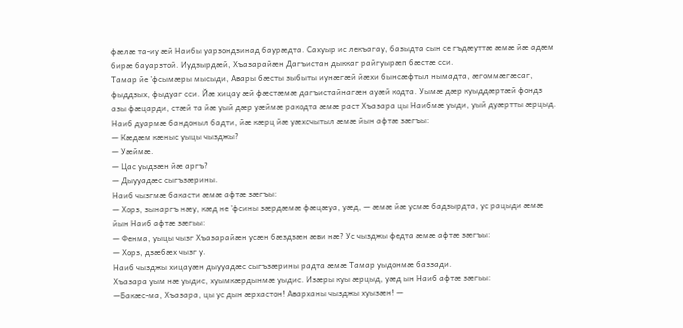фæлæ та-иу æй Наибы уарзондзинад баурæдта. Сахуыр ис лекъагау, базыдта сын се гъдæуттæ æмæ йæ адæм бирæ бауарзтой. Иудзырдæй, Хъазарайæн Дагъистан дыккаг райгуырæп бæстæ сси.
Тамар йе ’фсымæры мысыди, Авары бæсты зыбыты иунæгæй йæхи бынсæфтыл нымадта, æгоммæгæсаг, фыддзых, фыдуаг сси. Йæ хицау æй фæстæмæ дагъистайнагæн ауæй кодта. Уымæ дæр куыддæртæй фондз азы фæцарди, стæй та йæ уый дæр уæймæ ракодта æмæ раст Хъазара цы Наибмæ уыди, уый дуæртты æрцыд. Наиб дуармæ бандоныл бадти, йæ кæрц йæ уæхсчытыл æмæ йын афтæ зæгъы:
— Кæдæм кæныс уыцы чызджы?
— Уæймæ.
— Цас уыдзæн йæ аргъ?
— Дыууадæс сыгъзæрины.
Наиб чызгмæ бакасти æмæ афтæ зæгъы:
— Хорз, зынаргъ нæу, кæд не ’фсины зæрдæмæ фæцæуа, уæд, — æмæ йæ усмæ бадзырдта, ус рацыди æмæ йын Наиб афтæ зæгьы:
— Фенма, уыцы чызг Хъазарайæн усæн бæздзæн æви нæ? Ус чызджы федта æмæ афтæ зæгъы:
— Хорз, дзæбæх чызг у.
Наиб чызджы хицауæн дыууадæс сыгъзæрины радта æмæ Тамар уыдонмæ баззади.
Хъазара уым нæ уыдис, хуымкæрдынмæ уыдис. Изæры куы æрцыд, уæд ын Наиб афтæ зæгьы:
—Бакæс-ма, Хъазара, цы ус дын æрхастон! Аварханы чызджы хуызæн! —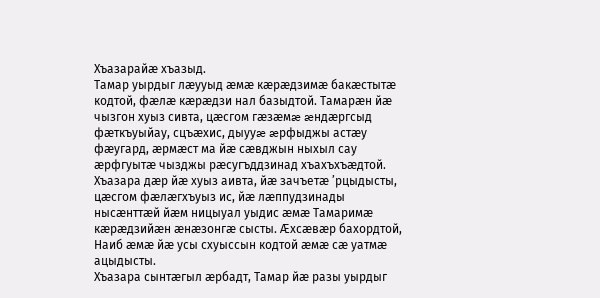Хъазарайæ хъазыд.
Тамар уырдыг лæууыд æмæ кæрæдзимæ бакæстытæ кодтой, фæлæ кæрæдзи нал базыдтой. Тамарæн йæ чызгон хуыз сивта, цæсгом гæзæмæ æндæргсыд фæткъуыйау, сцъæхис, дыууæ æрфыджы астæу фæугард, æрмæст ма йæ сæвджын ныхыл сау æрфгуытæ чызджы рæсугъддзинад хъахъхъæдтой. Хъазара дæр йæ хуыз аивта, йæ зачъетæ ’рцыдысты, цæсгом фæлæгхъуыз ис, йæ лæппудзинады нысæнттæй йæм ницыуал уыдис æмæ Тамаримæ кæрæдзийæн æнæзонгæ сысты. Æхсæвæр бахордтой, Наиб æмæ йæ усы схуыссын кодтой æмæ сæ уатмæ ацыдысты.
Хъазара сынтæгыл æрбадт, Тамар йæ разы уырдыг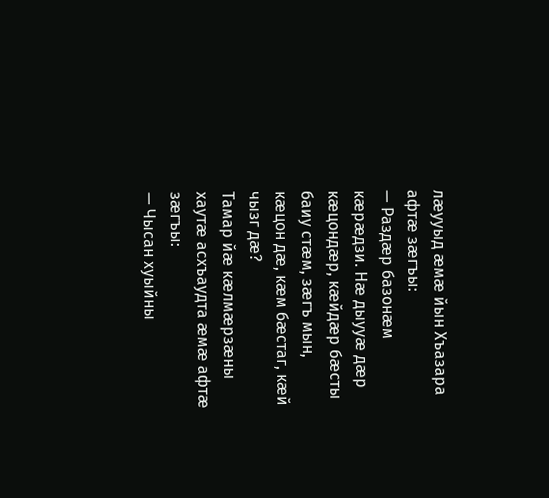лæууыд æмæ йын Хъазара афтæ зæгъы:
— Раздæр базонæм кæрæдзи. Нæ дыууæ дæр кæцондæр, кæйдæр бæсты баиу стæм, зæгъ мын, кæцон дæ, кæм бæстаг, кæй чызг дæ?
Тамар йæ кæлмæрзæны хаутæ асхъаудта æмæ афтæ зæгъы:
— Чысан хуыйны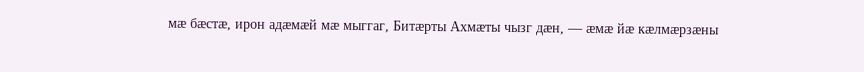мæ бæстæ, ирон адæмæй мæ мыггаг, Битæрты Ахмæты чызг дæн, — æмæ йæ кæлмæрзæны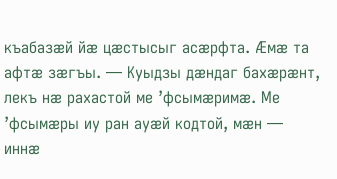къабазæй йæ цæстысыг асæрфта. Æмæ та афтæ зæгъы. — Куыдзы дæндаг бахæрæнт, лекъ нæ рахастой ме ’фсымæримæ. Ме ’фсымæры иу ран ауæй кодтой, мæн — иннæ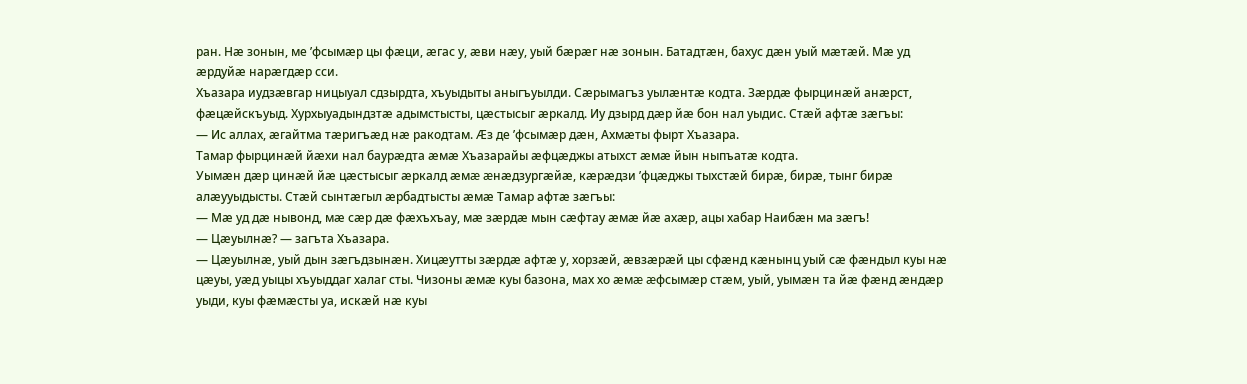ран. Нæ зонын, ме ’фсымæр цы фæци, æгас у, æви нæу, уый бæрæг нæ зонын. Батадтæн, бахус дæн уый мæтæй. Мæ уд æрдуйæ нарæгдæр сси.
Хъазара иудзæвгар ницыуал сдзырдта, хъуыдыты аныгъуылди. Сæрымагъз уылæнтæ кодта. Зæрдæ фырцинæй анæрст, фæцæйскъуыд. Хурхыуадындзтæ адымстысты, цæстысыг æркалд. Иу дзырд дæр йæ бон нал уыдис. Стæй афтæ зæгъы:
— Ис аллах, æгайтма тæригъæд нæ ракодтам. Æз де ’фсымæр дæн, Ахмæты фырт Хъазара.
Тамар фырцинæй йæхи нал баурæдта æмæ Хъазарайы æфцæджы атыхст æмæ йын ныпъатæ кодта.
Уымæн дæр цинæй йæ цæстысыг æркалд æмæ æнæдзургæйæ, кæрæдзи ’фцæджы тыхстæй бирæ, бирæ, тынг бирæ алæууыдысты. Стæй сынтæгыл æрбадтысты æмæ Тамар афтæ зæгъы:
— Мæ уд дæ нывонд, мæ сæр дæ фæхъхъау, мæ зæрдæ мын сæфтау æмæ йæ ахæр, ацы хабар Наибæн ма зæгъ!
— Цæуылнæ? — загъта Хъазара.
— Цæуылнæ, уый дын зæгъдзынæн. Хицæутты зæрдæ афтæ у, хорзæй, æвзæрæй цы сфæнд кæнынц уый сæ фæндыл куы нæ цæуы, уæд уыцы хъуыддаг халаг сты. Чизоны æмæ куы базона, мах хо æмæ æфсымæр стæм, уый, уымæн та йæ фæнд æндæр уыди, куы фæмæсты уа, искæй нæ куы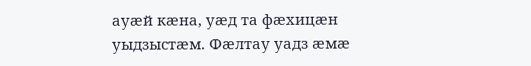ауæй кæна, уæд та фæхицæн уыдзыстæм. Фæлтау уадз æмæ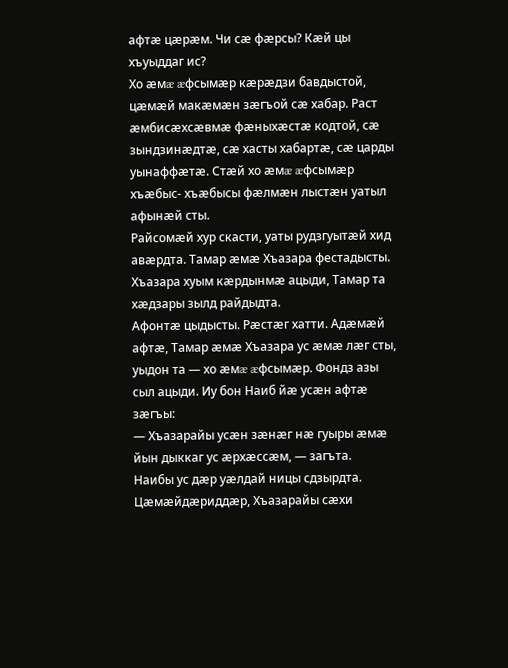афтæ цæрæм. Чи сæ фæрсы? Кæй цы хъуыддаг ис?
Хо æмæ æфсымæр кæрæдзи бавдыстой, цæмæй макæмæн зæгъой сæ хабар. Раст æмбисæхсæвмæ фæныхæстæ кодтой, сæ зындзинæдтæ, сæ хасты хабартæ, сæ царды уынаффæтæ. Стæй хо æмæ æфсымæр хъæбыс- хъæбысы фæлмæн лыстæн уатыл афынæй сты.
Райсомæй хур скасти, уаты рудзгуытæй хид авæрдта. Тамар æмæ Хъазара фестадысты. Хъазара хуым кæрдынмæ ацыди, Тамар та хæдзары зылд райдыдта.
Афонтæ цыдысты. Рæстæг хатти. Адæмæй афтæ, Тамар æмæ Хъазара ус æмæ лæг сты, уыдон та — хо æмæ æфсымæр. Фондз азы сыл ацыди. Иу бон Наиб йæ усæн афтæ зæгъы:
— Хъазарайы усæн зæнæг нæ гуыры æмæ йын дыккаг ус æрхæссæм, — загъта.
Наибы ус дæр уæлдай ницы сдзырдта. Цæмæйдæриддæр, Хъазарайы сæхи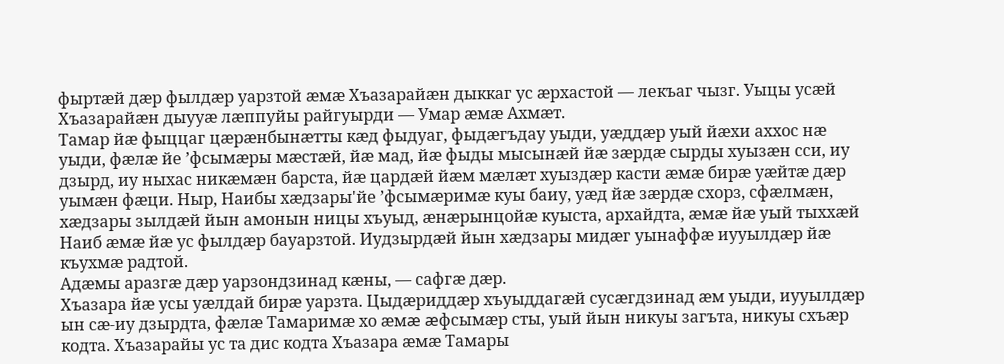фыртæй дæр фылдæр уарзтой æмæ Хъазарайæн дыккаг ус æрхастой — лекъаг чызг. Уыцы усæй Хъазарайæн дыууæ лæппуйы райгуырди — Умар æмæ Ахмæт.
Тамар йæ фыццаг цæрæнбынæтты кæд фыдуаг, фыдæгъдау уыди, уæддæр уый йæхи аххос нæ уыди, фæлæ йе ’фсымæры мæстæй, йæ мад, йæ фыды мысынæй йæ зæрдæ сырды хуызæн сси, иу дзырд, иу ныхас никæмæн барста, йæ цардæй йæм мæлæт хуыздæр касти æмæ бирæ уæйтæ дæр уымæн фæци. Ныр, Наибы хæдзары'йе ’фсымæримæ куы баиу, уæд йæ зæрдæ схорз, сфæлмæн, хæдзары зылдæй йын амонын ницы хъуыд, æнæрынцойæ куыста, архайдта, æмæ йæ уый тыххæй Наиб æмæ йæ ус фылдæр бауарзтой. Иудзырдæй йын хæдзары мидæг уынаффæ иууылдæр йæ къухмæ радтой.
Адæмы аразгæ дæр уарзондзинад кæны, — сафгæ дæр.
Хъазара йæ усы уæлдай бирæ уарзта. Цыдæриддæр хъуыддагæй сусæгдзинад æм уыди, иууылдæр ын сæ-иу дзырдта, фæлæ Тамаримæ хо æмæ æфсымæр сты, уый йын никуы загъта, никуы схъæр кодта. Хъазарайы ус та дис кодта Хъазара æмæ Тамары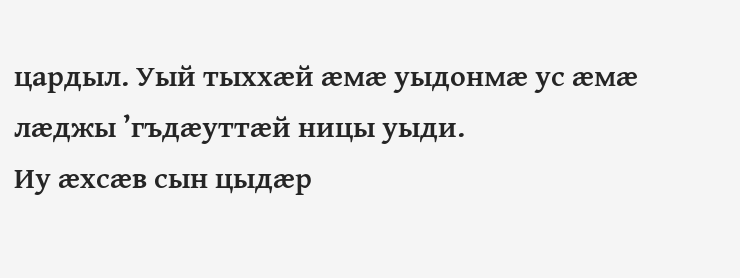цардыл. Уый тыххæй æмæ уыдонмæ ус æмæ лæджы ’гъдæуттæй ницы уыди.
Иу æхсæв сын цыдæр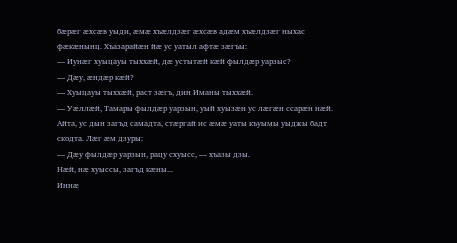бæрæг æхсæв уыди, æмæ хъæлдзæг æхсæв адæм хъæлдзæг ныхас фæкæнынц. Хъазарайæн йæ ус уатыл афтæ зæгъы:
— Иунæг хуыцауы тыххæй, дæ устытæй кæй фылдæр уарзыс?
— Дæу, æндæр кæй?
— Хуыцауы тыххæй, раст зæгъ, дин Иманы тыххæй.
— Уæллæй, Тамары фылдæр уарзын, уый хуызæн ус лæгæн ссарæн нæй.
Айта, ус дын загъд самадта, стæргай ис æмæ уаты къуымы уыджы бадт скодта. Лæг æм дзуры:
— Дæу фылдæр уарзын, рацу схуысс, — хъазы дзы.
Нæй, нæ хуыссы, загъд кæны...
Иннæ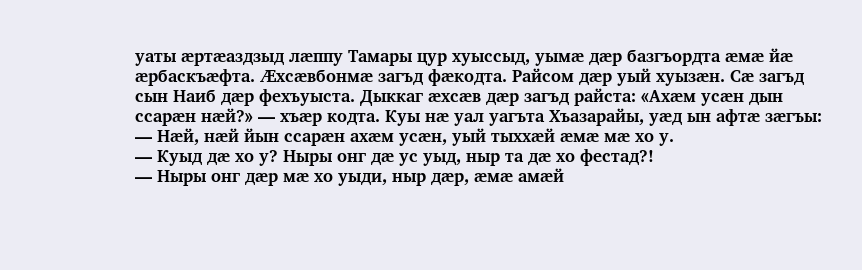уаты æртæаздзыд лæппу Тамары цур хуыссыд, уымæ дæр базгъордта æмæ йæ æрбаскъæфта. Æхсæвбонмæ загъд фæкодта. Райсом дæр уый хуызæн. Сæ загъд сын Наиб дæр фехъуыста. Дыккаг æхсæв дæр загъд райста: «Ахæм усæн дын ссарæн нæй?» — хъæр кодта. Куы нæ уал уагъта Хъазарайы, уæд ын афтæ зæгъы:
— Нæй, нæй йын ссарæн ахæм усæн, уый тыххæй æмæ мæ хо у.
— Куыд дæ хо у? Ныры онг дæ ус уыд, ныр та дæ хо фестад?!
— Ныры онг дæр мæ хо уыди, ныр дæр, æмæ амæй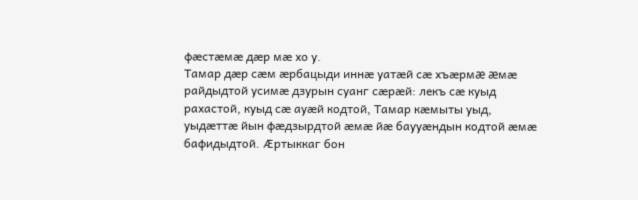фæстæмæ дæр мæ хо у.
Тамар дæр сæм æрбацыди иннæ уатæй сæ хъæрмæ æмæ райдыдтой усимæ дзурын суанг сæрæй: лекъ сæ куыд рахастой, куыд сæ ауæй кодтой, Тамар кæмыты уыд, уыдæттæ йын фæдзырдтой æмæ йæ баууæндын кодтой æмæ бафидыдтой. Æртыккаг бон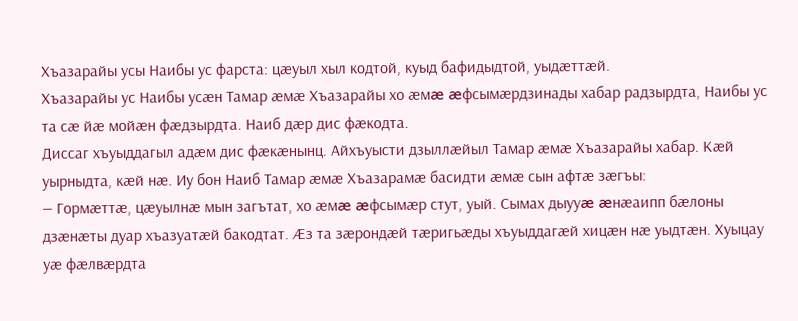Хъазарайы усы Наибы ус фарста: цæуыл хыл кодтой, куыд бафидыдтой, уыдæттæй.
Хъазарайы ус Наибы усæн Тамар æмæ Хъазарайы хо æмæ æфсымæрдзинады хабар радзырдта, Наибы ус та сæ йæ мойæн фæдзырдта. Наиб дæр дис фæкодта.
Диссаг хъуыддагыл адæм дис фæкæнынц. Айхъуысти дзыллæйыл Тамар æмæ Хъазарайы хабар. Кæй уырныдта, кæй нæ. Иу бон Наиб Тамар æмæ Хъазарамæ басидти æмæ сын афтæ зæгъы:
— Гормæттæ, цæуылнæ мын загътат, хо æмæ æфсымæр стут, уый. Сымах дыууæ æнæаипп бæлоны дзæнæты дуар хъазуатæй бакодтат. Æз та зæрондæй тæригьæды хъуыддагæй хицæн нæ уыдтæн. Хуыцау уæ фæлвæрдта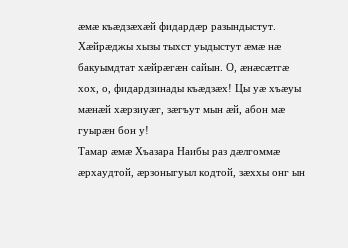æмæ къæдзæхæй фидардæр разындыстут. Хæйрæджы хызы тыхст уыдыстут æмæ нæ бакуымдтат хæйрæгæн сайын. О, æнæсæтгæ хох, о, фидардзинады къæдзæх! Цы уæ хъæуы мæнæй хæрзиуæг, зæгъут мын æй, абон мæ гуырæн бон у!
Тамар æмæ Хъазара Наибы раз дæлгоммæ æрхаудтой, æрзоныгуыл кодтой, зæххы онг ын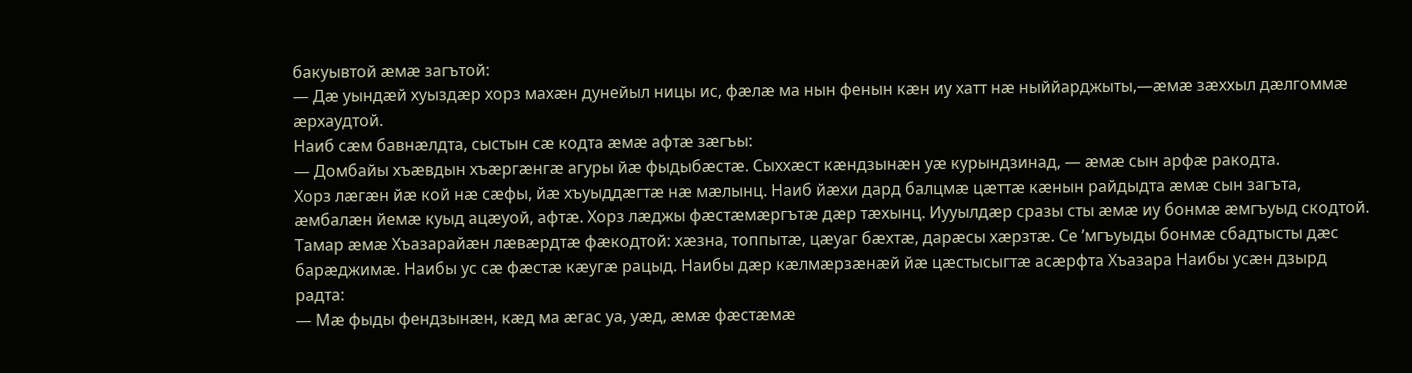бакуывтой æмæ загътой:
— Дæ уындæй хуыздæр хорз махæн дунейыл ницы ис, фæлæ ма нын фенын кæн иу хатт нæ ныййарджыты,—æмæ зæххыл дæлгоммæ æрхаудтой.
Наиб сæм бавнæлдта, сыстын сæ кодта æмæ афтæ зæгъы:
— Домбайы хъæвдын хъæргæнгæ агуры йæ фыдыбæстæ. Сыххæст кæндзынæн уæ курындзинад, — æмæ сын арфæ ракодта.
Хорз лæгæн йæ кой нæ сæфы, йæ хъуыддæгтæ нæ мæлынц. Наиб йæхи дард балцмæ цæттæ кæнын райдыдта æмæ сын загъта, æмбалæн йемæ куыд ацæуой, афтæ. Хорз лæджы фæстæмæргътæ дæр тæхынц. Иууылдæр сразы сты æмæ иу бонмæ æмгъуыд скодтой.
Тамар æмæ Хъазарайæн лæвæрдтæ фæкодтой: хæзна, топпытæ, цæуаг бæхтæ, дарæсы хæрзтæ. Се ’мгъуыды бонмæ сбадтысты дæс барæджимæ. Наибы ус сæ фæстæ кæугæ рацыд. Наибы дæр кæлмæрзæнæй йæ цæстысыгтæ асæрфта Хъазара Наибы усæн дзырд радта:
— Мæ фыды фендзынæн, кæд ма æгас уа, уæд, æмæ фæстæмæ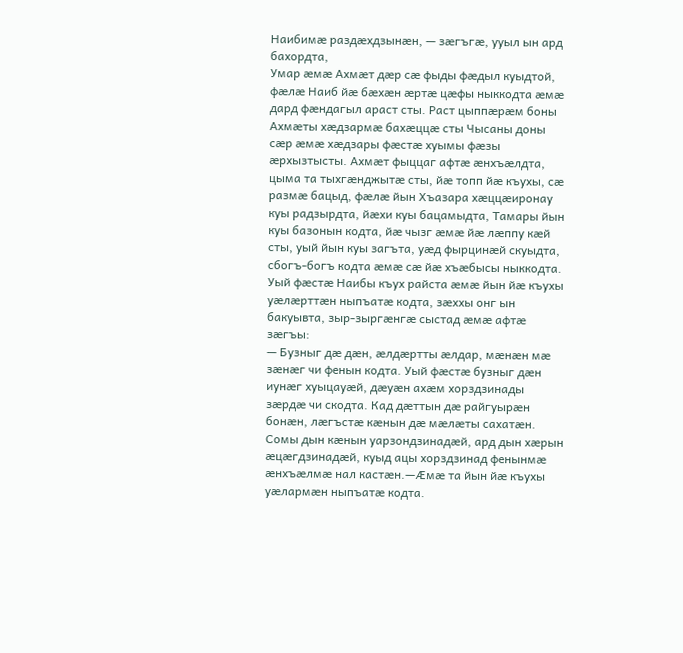Наибимæ раздæхдзынæн, — зæгъгæ, ууыл ын ард бахордта,
Умар æмæ Ахмæт дæр сæ фыды фæдыл куыдтой, фæлæ Наиб йæ бæхæн æртæ цæфы ныккодта æмæ дард фæндагыл араст сты. Раст цыппæрæм боны Ахмæты хæдзармæ бахæццæ сты Чысаны доны сæр æмæ хæдзары фæстæ хуымы фæзы æрхызтысты. Ахмæт фыццаг афтæ æнхъæлдта, цыма та тыхгæнджытæ сты, йæ топп йæ къухы, сæ размæ бацыд, фæлæ йын Хъазара хæццæиронау куы радзырдта, йæхи куы бацамыдта, Тамары йын куы базонын кодта, йæ чызг æмæ йæ лæппу кæй сты, уый йын куы загъта, уæд фырцинæй скуыдта, сбогъ-богъ кодта æмæ сæ йæ хъæбысы ныккодта. Уый фæстæ Наибы къух райста æмæ йын йæ къухы уæлæрттæн ныпъатæ кодта, зæххы онг ын бакуывта, зыр-зыргæнгæ сыстад æмæ афтæ зæгъы:
— Бузныг дæ дæн, æлдæртты æлдар, мæнæн мæ зæнæг чи фенын кодта. Уый фæстæ бузныг дæн иунæг хуыцауæй, дæуæн ахæм хорздзинады зæрдæ чи скодта. Кад дæттын дæ райгуырæн бонæн, лæгъстæ кæнын дæ мæлæты сахатæн. Сомы дын кæнын уарзондзинадæй, ард дын хæрын æцæгдзинадæй, куыд ацы хорздзинад фенынмæ æнхъæлмæ нал кастæн.—Æмæ та йын йæ къухы уæлармæн ныпъатæ кодта.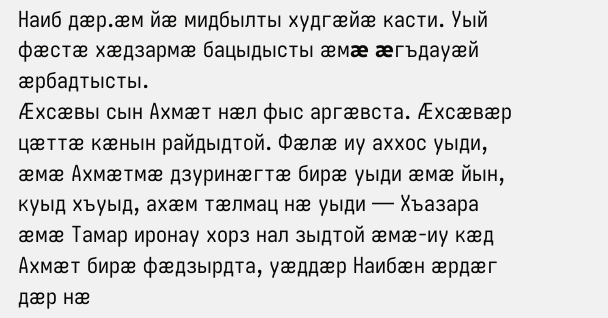Наиб дæр.æм йæ мидбылты худгæйæ касти. Уый фæстæ хæдзармæ бацыдысты æмæ æгъдауæй æрбадтысты.
Æхсæвы сын Ахмæт нæл фыс аргæвста. Æхсæвæр цæттæ кæнын райдыдтой. Фæлæ иу аххос уыди, æмæ Ахмæтмæ дзуринæгтæ бирæ уыди æмæ йын, куыд хъуыд, ахæм тæлмац нæ уыди — Хъазара æмæ Тамар иронау хорз нал зыдтой æмæ-иу кæд Ахмæт бирæ фæдзырдта, уæддæр Наибæн æрдæг дæр нæ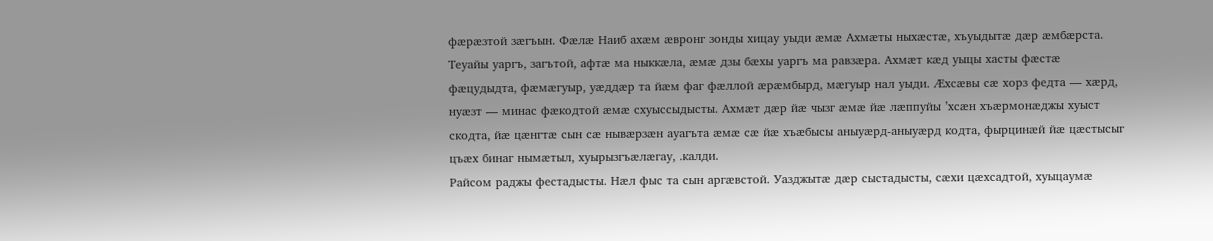фæрæзтой зæгъын. Фæлæ Наиб ахæм æвронг зонды хицау уыди æмæ Ахмæты ныхæстæ, хъуыдытæ дæр æмбæрста.
Теуайы уаргъ, загътой, афтæ ма ныккæла, æмæ дзы бæхы уаргъ ма равзæра. Ахмæт кæд уыцы хасты фæстæ фæцудыдта, фæмæгуыр, уæддæр та йæм фаг фæллой æрæмбырд, мæгуыр нал уыди. Æхсæвы сæ хорз федта — хæрд, нуæзт — минас фæкодтой æмæ схуыссыдысты. Ахмæт дæр йæ чызг æмæ йæ лæппуйы ’хсæн хъæрмонæджы хуыст скодта, йæ цæнгтæ сын сæ нывæрзæн ауагъта æмæ сæ йæ хъæбысы аныуæрд-аныуæрд кодта, фырцинæй йæ цæстысыг цъæх бинаг нымæтыл, хуырызгъæлæгау, .калди.
Райсом раджы фестадысты. Нæл фыс та сын аргæвстой. Уазджытæ дæр сыстадысты, сæхи цæхсадтой, хуыцаумæ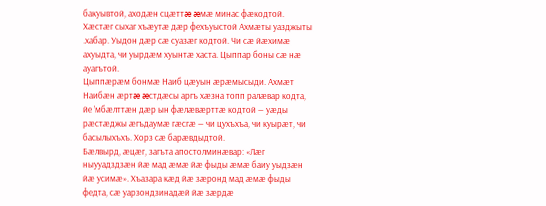бакуывтой, аходæн сцæттæ æмæ минас фæкодтой.
Хæстæг сыхаг хъæутæ дæр фехъуыстой Ахмæты уазджыты .хабар. Уыдон дæр сæ суазæг кодтой. Чи сæ йæхимæ ахуыдта, чи уырдæм хуынтæ хаста. Цыппар боны сæ нæ ауагътой.
Цыппæрæм бонмæ Наиб цæуын æрæмысыди. Ахмæт Наибæн æртæ æстдæсы аргъ хæзна топп ралæвар кодта, йе ’мбæлттæн дæр ын фæлæвæрттæ кодтой — уæды рæстæджы æгъдаумæ гæсгæ — чи цухъхъа, чи куырæт, чи басылыхъхъ. Хорз сæ барæвдыдтой.
Бæлвырд, æцæг, загъта апостолминæвар: «Лæг ныууадздзæн йæ мад æмæ йæ фыды æмæ баиу уыдзæн йæ усимæ». Хъазара кæд йæ зæронд мад æмæ фыды федта, сæ уарзондзинадæй йæ зæрдæ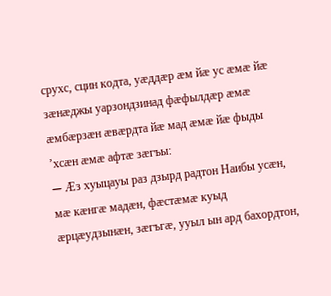срухс, сцин кодта, уæддæр æм йæ ус æмæ йæ зæнæджы уарзондзинад фæфылдæр æмæ æмбæрзæн æвæрдта йæ мад æмæ йæ фыды ’хсæн æмæ афтæ зæгъы:
— Æз хуыцауы раз дзырд радтон Наибы усæн, мæ кæнгæ мадæн, фæстæмæ куыд æрцæудзынæн, зæгъгæ, ууыл ын ард бахордтон,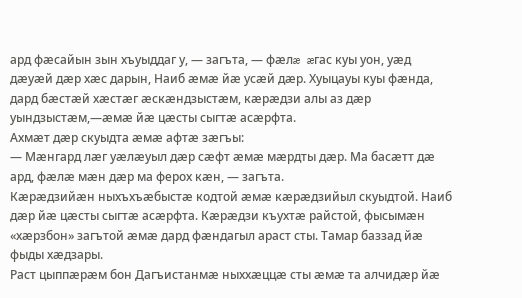ард фæсайын зын хъуыддаг у, — загъта, — фæлæ æгас куы уон, уæд дæуæй дæр хæс дарын, Наиб æмæ йæ усæй дæр. Хуыцауы куы фæнда, дард бæстæй хæстæг æскæндзыстæм, кæрæдзи алы аз дæр уындзыстæм,—æмæ йæ цæсты сыгтæ асæрфта.
Ахмæт дæр скуыдта æмæ афтæ зæгъы:
— Мæнгард лæг уæлæуыл дæр сæфт æмæ мæрдты дæр. Ма басæтт дæ ард, фæлæ мæн дæр ма ферох кæн, — загъта.
Кæрæдзийæн ныхъхъæбыстæ кодтой æмæ кæрæдзийыл скуыдтой. Наиб дæр йæ цæсты сыгтæ асæрфта. Кæрæдзи къухтæ райстой, фысымæн «хæрзбон» загътой æмæ дард фæндагыл араст сты. Тамар баззад йæ фыды хæдзары.
Раст цыппæрæм бон Дагъистанмæ ныххæццæ сты æмæ та алчидæр йæ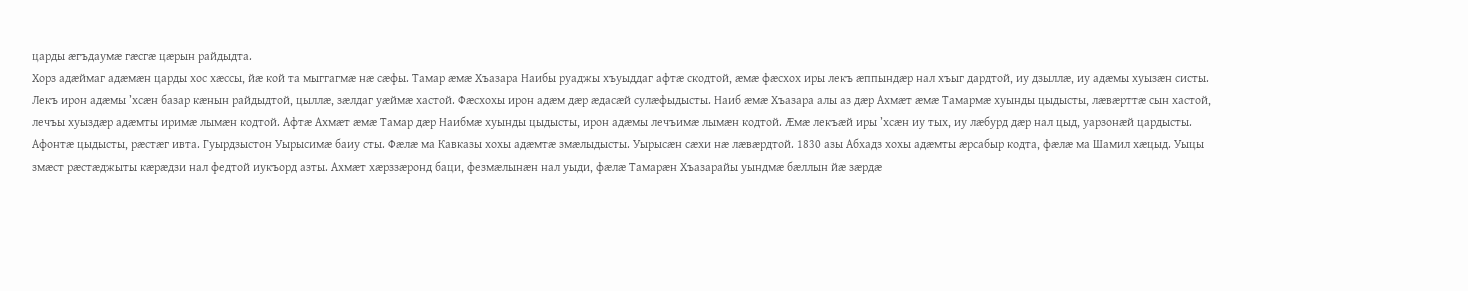царды æгъдаумæ гæсгæ цæрын райдыдта.
Хорз адæймаг адæмæн царды хос хæссы, йæ кой та мыггагмæ нæ сæфы. Тамар æмæ Хъазара Наибы руаджы хъуыддаг афтæ скодтой, æмæ фæсхох иры лекъ æппындæр нал хъыг дардтой, иу дзыллæ, иу адæмы хуызæн систы. Лекъ ирон адæмы ’хсæн базар кæнын райдыдтой, цыллæ, зæлдаг уæймæ хастой. Фæсхохы ирон адæм дæр æдасæй сулæфыдысты. Наиб æмæ Хъазара алы аз дæр Ахмæт æмæ Тамармæ хуынды цыдысты, лæвæрттæ сын хастой, лечъы хуыздæр адæмты иримæ лымæн кодтой. Афтæ Ахмæт æмæ Тамар дæр Наибмæ хуынды цыдысты, ирон адæмы лечъимæ лымæн кодтой. Æмæ лекъæй иры ’хсæн иу тых, иу лæбурд дæр нал цыд, уарзонæй цардысты.
Афонтæ цыдысты, рæстæг ивта. Гуырдзыстон Уырысимæ баиу сты. Фæлæ ма Кавказы хохы адæмтæ змæлыдысты. Уырысæн сæхи нæ лæвæрдтой. 1830 азы Абхадз хохы адæмты æрсабыр кодта, фæлæ ма Шамил хæцыд. Уыцы змæст рæстæджыты кæрæдзи нал федтой иукъорд азты. Ахмæт хæрззæронд баци, фезмæлынæн нал уыди, фæлæ Тамарæн Хъазарайы уындмæ бæллын йæ зæрдæ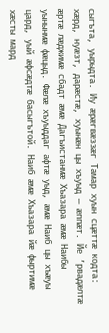сыгъта, уырыдта. Иу æрæгвæззæг Тамар хуын сцæттæ кодта: хæрд, нуæзт, дарæстæ, хуынæн цы хъуыд — æппæт. Йе ’рвадæлтæ æртæ лæджимæ сбадт æмæ Дагъистанмæ Хъазара æмæ Наибы уынынмæ фæцыд. Фæлæ хъуыддаг афтæ уыд, æмæ Наиб цы хъæуы цард, уый æфсæдтæ басыгътой. Наиб æмæ Хъазара йæ фыртимæ хæсты мард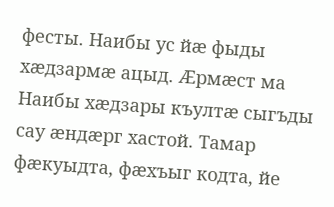фесты. Наибы ус йæ фыды хæдзармæ ацыд. Æрмæст ма Наибы хæдзары къултæ сыгъды сау æндæрг хастой. Тамар фæкуыдта, фæхъыг кодта, йе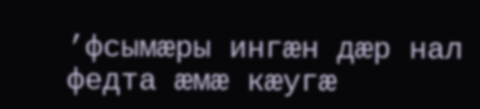’фсымæры ингæн дæр нал федта æмæ кæугæ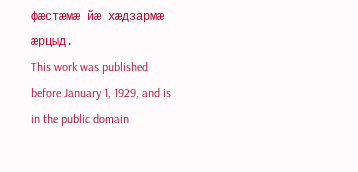фæстæмæ йæ хæдзармæ æрцыд.
This work was published before January 1, 1929, and is in the public domain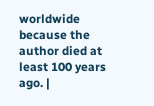worldwide because the author died at least 100 years ago. |